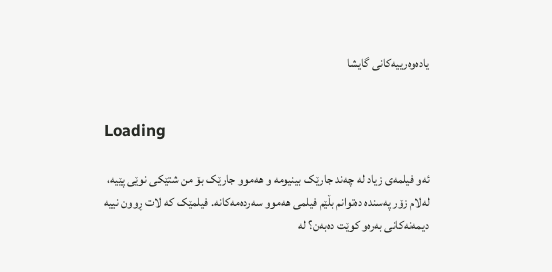یادەوەرییەکانی گایشا


Loading

ئەو فیلمەی زیاد لە چەند جارێک بینیومە و هەموو جارێک بۆ من شتێکی نوێی پێیە، لەلام زۆر پەسندە دەتوانم بڵێم فیلمی هەموو سەردەمەکانە. فیلمێک کە لات ڕوون نییە دیمەنەکانی بەرەو کوێت دەبەن؟ لە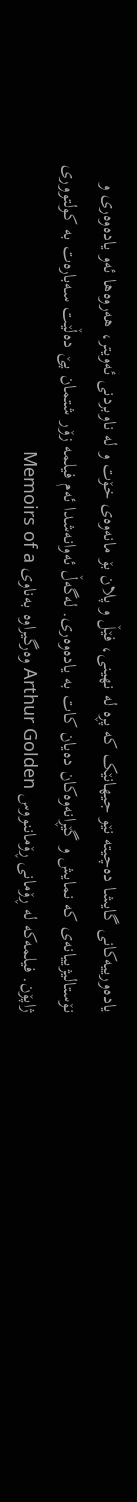یادەورییەکانی گایشا دەچیتە نێو جیهانێک کە پڕە لە نهینی، فێڵ و پلان بۆ مانەوەی خۆت و لە ناوبردنی ئەویتر، هەروەها ئەو یادەوەری و نۆستالیژییانەی کە نمایش و گێڕانەوەکان دەیان کات بە یادەوەری. لەگەڵ ئەوانەشدا ئەم فیلمە زۆر شتمان پێ دەڵێت سەبارەت بە کولتووری ژاپۆن. فیلمەکە لە ڕۆمانی ڕۆماننووس Arthur Golden وەرگیراوە بەناوی Memoirs of a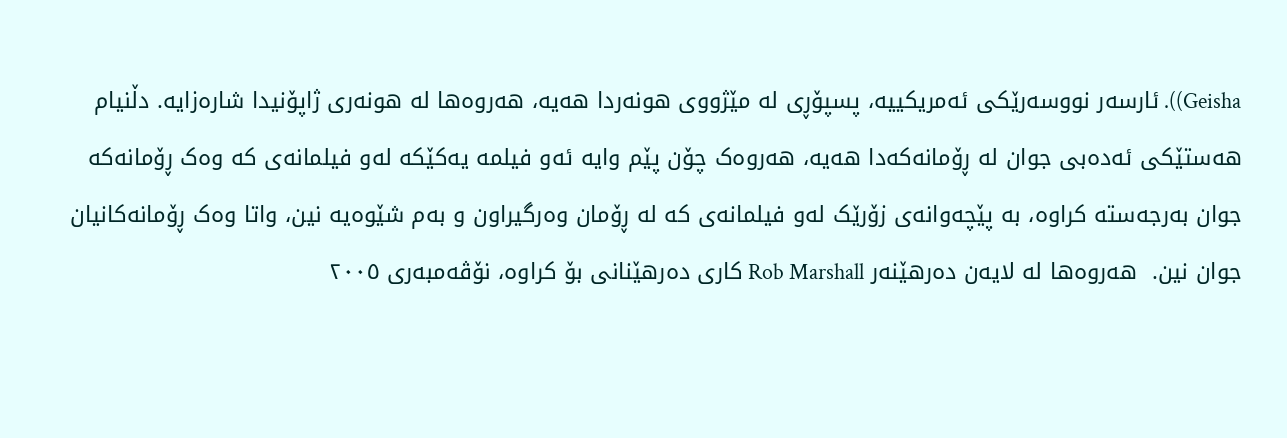Geisha)). ئارسەر نووسەرێکی ئەمریکییە، پسپۆڕی لە مێژووی هونەردا هەیە، هەروەها لە هونەری ژاپۆنیدا شارەزایە. دڵنیام هەستێکی ئەدەبی جوان لە ڕۆمانەکەدا هەیە، هەروەک چۆن پێم وایە ئەو فیلمە یەکێکە لەو فیلمانەی کە وەک ڕۆمانەکە جوان بەرجەستە کراوە، بە پێچەوانەی زۆرێک لەو فیلمانەی کە لە ڕۆمان وەرگیراون و بەم شێوەیە نین، واتا وەک ڕۆمانەکانیان جوان نین.  هەروەها لە لایەن دەرهێنەر Rob Marshall کاری دەرهێنانی بۆ کراوە، نۆڤەمبەری ٢٠٠٥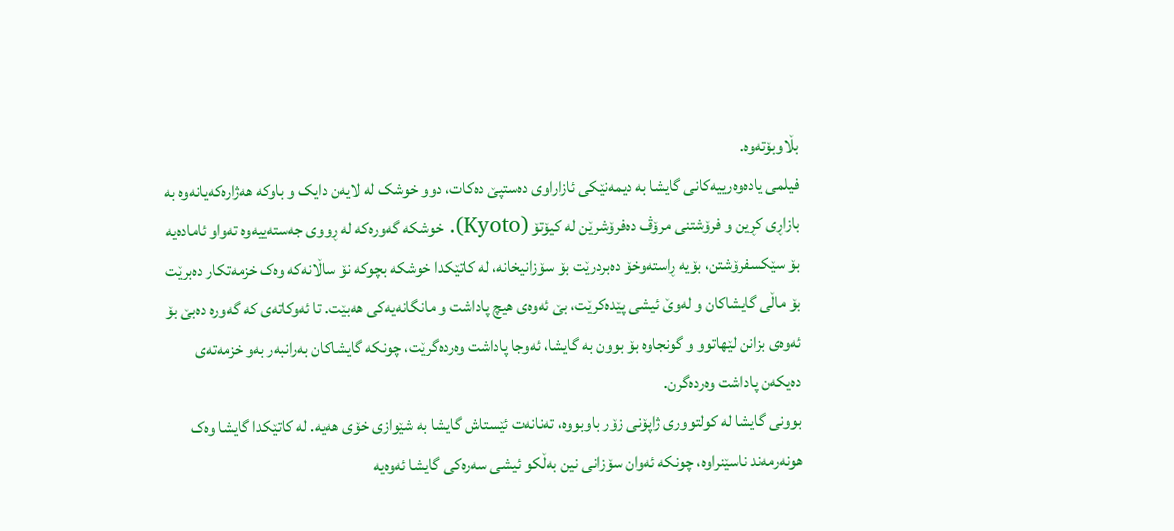بڵاوبۆتەوە.
فیلمی یادەوەرییەکانی گایشا بە دیمەنێکی ئازاراوی دەستپێ دەکات، دوو خوشک لە لایەن دایک و باوکە هەژارەکەیانەوە بە بازاڕی کڕین و فرۆشتنی مرۆڤ دەفرۆشرێن لە کیۆتۆ (Kyoto). خوشکە گەورەکە لە ڕووی جەستەییەوە تەواو ئامادەیە بۆ سێکسفرۆشتن، بۆیە ڕاستەوخۆ دەبردرێت بۆ سۆزانیخانە، لە کاتێکدا خوشکە بچوکە نۆ ساڵانەکە وەک خزمەتکار دەبرێت بۆ ماڵی گایشاکان و لەوێ ئیشی پێدەکرێت، بێ ئەوەی هیچ پاداشت و مانگانەیەکی هەبێت. تا ئەوکاتەی کە گەورە دەبێ بۆ ئەوەی بزانن لێهاتوو و گونجاوە بۆ بوون بە گایشا، ئەوجا پاداشت وەردەگرێت، چونکە گایشاکان بەرانبەر بەو خزمەتەی دەیکەن پاداشت وەردەگرن.
بوونی گایشا لە کولتووری ژاپۆنی زۆر باوبووە، تەنانەت ئێستاش گایشا بە شێوازی خۆی هەیە. لە کاتێکدا گایشا وەک هونەرمەند ناسێنراوە، چونکە ئەوان سۆزانی نین بەڵکو ئیشی سەرەکی گایشا ئەوەیە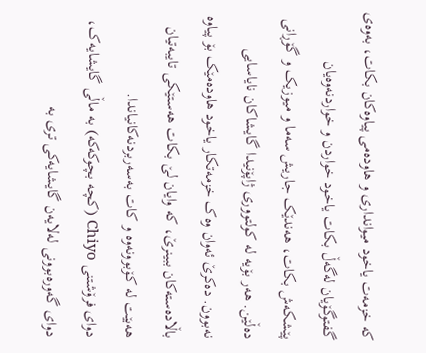کە خزمەت یاخود میوانداری و هاودەمی پیاوەکان بکات، بەوەی گفتوگۆیان لەگەڵ بکات یاخود خواردن و خواردنەوەیان پێشکەش بکات، هەندێک جاریش سەما و میوزیک و گۆڕانی دەڵێن. هەر بۆیە لە کولتووری ژاپۆنیدا گایشاکان نایاسایی نەبوون. دەکرێ ئەوان وەک خزمەتکار یاخود هاودەمێک بۆ پیاوە باڵادەستەکان ببینرێ، کە وایان لێ بکات هەستێکی تایبەتیان هەبێت لە کۆبوونەوە و کات بەسەربردنەکانیاندا.
دوای فرۆشتنی Chiyo (کچە بچوکەکە) بە ماڵی گایشایەک، دوای گەورەبوونی لەلایەن گایشایەکی تری بە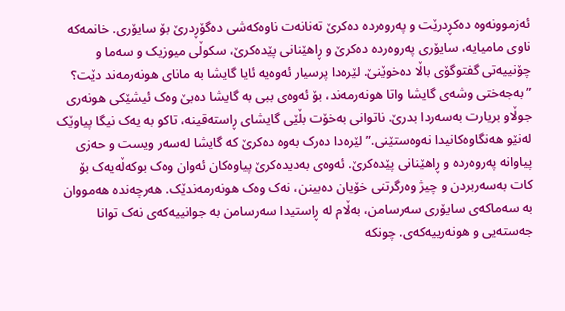ئەزموونەوە دەکڕدرێت و پەروەردە دەکرێ تەنانەت ناوەکەشی دەگۆڕدرێ بۆ سایۆری. خانمەکە ناوی مامیایە، سایۆری پەروەردە دەکرێ و ڕاهێنانی پێدەکرێ، سکوڵی میوزیک و سەما و چۆنییەتی گفتوگۆی باڵا دەخوێنێ. لێرەدا پرسیار ئەوەیە ئایا گایشا بە مانای هونەرمەند دێت؟ ”بەجەختی وشەی گایشا واتا هونەرمەند، بۆ ئەوەی ببی بە گایشا دەبێ وەک ئیشێکی هونەری جوڵاو بریارت بەسەردا بدرێ. ناتوانی بەخۆت بڵێی گایشای ڕاستەقینە، تاکو بە یەک نیگا پیاوێک لەنێو هەنگاوەکانیدا نەوەستێنی.” لێرەدا دەرک بەوە دەکرێ کە گایشا لەسەر ویست و حەزی پیاوانە پەروەردە و ڕاهێنانی پێدەکرێ. ئەوەی بەدیدەکرێ پیاوەکان ئەوان وەک بوکەڵەیەک بۆ کات بەسەربردن و چیژ وەرگرتنی خۆیان دەبینن، نەک وەک هونەرمەندێک. هەرچەندە هەمووان بە سەماکەی سایۆری سەرسامن، بەڵام لە ڕاستیدا سەرسامن بە جوانییەکەی نەک توانا جەستەیی و هونەرییەکەی. چونکە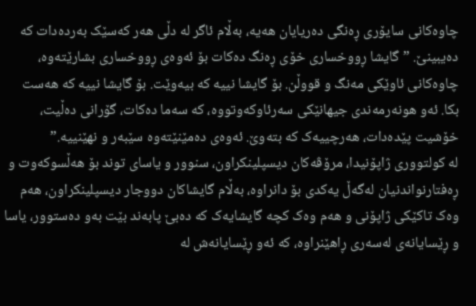چاوەکانی سایۆری ڕەنگی دەریایان هەیە، بەڵام ئاگر لە دڵی هەر کەسێک بەردەدات کە دەیبینێ. ”گایشا ڕووخساری خۆی ڕەنگ دەکات بۆ ئەوەی ڕووخساری بشارێتەوە، چاوەکانی ئاوێکی مەنگ و قووڵن. بۆ گایشا نییە کە بیەوێت. بۆ گایشا نییە کە هەست بکا. ئەو هونەرمەندی جیهانێکی سەرئاوکەوتووە، کە سەما دەکات، گۆرانی دەڵیت، خۆشیت پێدەدات، هەرچییەک کە بتەوێ. ئەوەی دەمێنێتەوە سێبەر و نهێنییە.”
لە کولتووری ژاپۆنیدا، مرۆڤەکان دیسپلینکراون، سنوور و یاسای توند بۆ هەڵسوکەوت و ڕەفتارنواندنیان لەگەڵ یەکدی بۆ دانراوە، بەڵام گایشاکان دووجار دیسپلینکراون، هەم وەک تاکێکی ژاپۆنی و هەم وەک کچە گایشایەک کە دەبێ پابەند بێت بەو دەستوور، یاسا و ڕێسایانەی لەسەری ڕاهێنراوە، کە ئەو ڕێسایانەش لە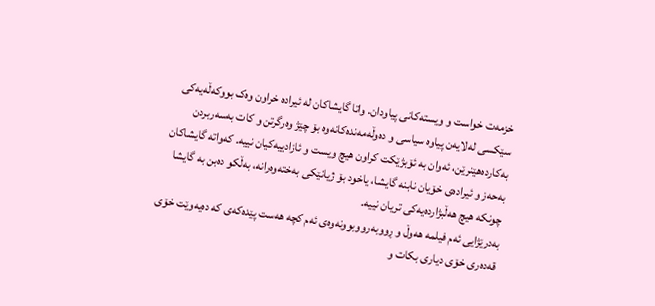خزمەت خواست و ویستەکانی پیاودان. واتا گایشاکان لە ئیرادە خراون وەک بووکەڵەیەکی سێکسی لەلایەن پیاوە سیاسی و دەوڵەمەندەکانەوە بۆ چێژ وەرگرتن و کات بەسەربردن بەکاردەهێنرێن، ئەوان بە ئۆبژێکت کراون هیچ ویست و ئازادییەکیان نییە. کەواتە گایشاکان بەحەز و ئیرادەی خۆیان نابنە گایشا، یاخود بۆ ژیانێکی بەختەوەرانە، بەڵکو دەبن بە گایشا چونکە هیچ هەڵبژاردەیەکی تریان نییە.
بەدرێژایی ئەم فیلمە هەوڵ و ڕووبەرووبوونەوەی ئەم کچە هەست پێدەکەی کە دەیەوێت خۆی قەدەری خۆی دیاری بکات و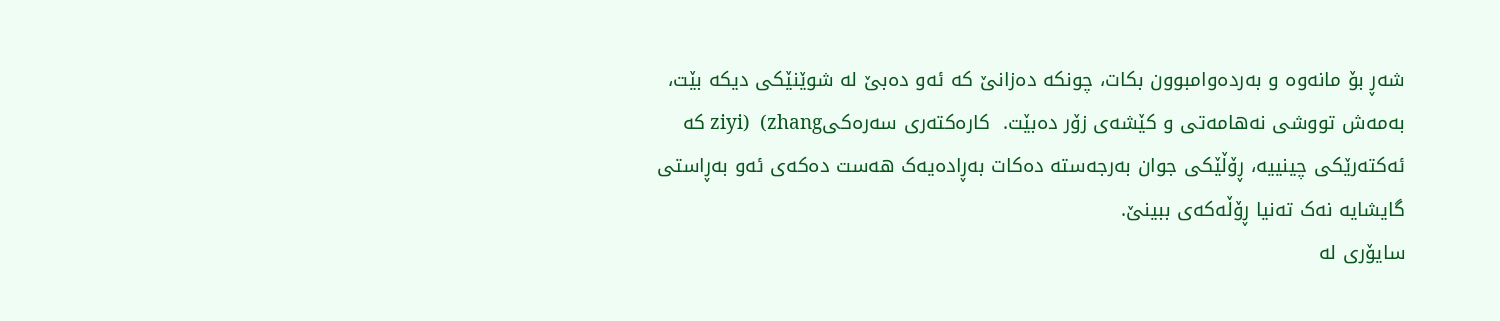شەڕ بۆ مانەوە و بەردەوامبوون بکات، چونکە دەزانێ کە ئەو دەبێ لە شوێنێکی دیکە بێت، بەمەش تووشی نەهامەتی و کێشەی زۆر دەبێت.  کارەکتەری سەرەکیziyi)  (zhang کە ئەکتەرێکی چینییە، ڕۆڵێکی جوان بەرجەستە دەکات بەڕادەیەک هەست دەکەی ئەو بەڕاستی گایشایە نەک تەنیا ڕۆڵەکەی ببینێ.
سایۆری لە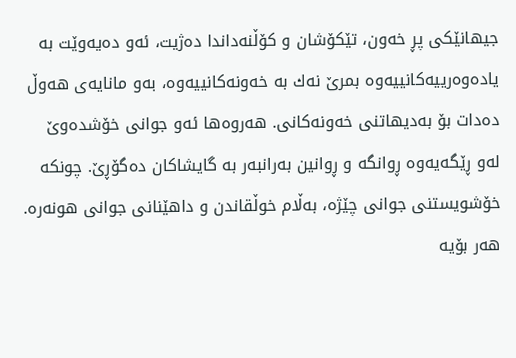جیهانێکی پڕ خەون، تێکۆشان و کۆڵنەداندا دەژیت، ئەو دەیەوێت بە یادەوەرییەکانییەوە بمرێ نەك بە خەونەکانییەوە، بەو مانایەی هەوڵ دەدات بۆ بەدیهاتنی خەونەکانی. هەروەها ئەو جوانی خۆشدەوێ لەو ڕێگەیەوە ڕوانگە و ڕوانین بەرانبەر بە گایشاکان دەگۆڕێ. چونکە خۆشویستنی جوانی چێژە، بەڵام خوڵقاندن و داهێنانی جوانی هونەرە. هەر بۆیە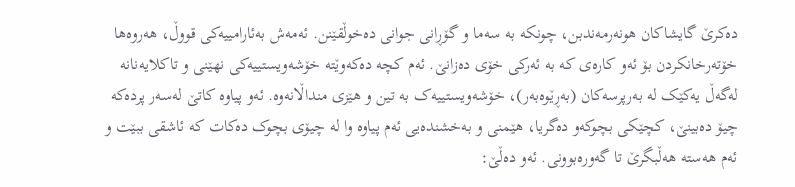دەکرێ گایشاکان هونەرمەندبن، چونکە بە سەما و گۆڕانی جوانی دەخوڵقێنن. ئەمەش بەئارامییەکی قووڵ، هەروەها خۆتەرخانکردن بۆ ئەو کارەی کە بە ئەرکی خۆی دەزانێ. ئەم کچە دەکەوێتە خۆشەویستییەکی نهێنی و تاکلایەنانە لەگەڵ یەکێک لە بەرپرسەکان (بەڕێوەبەر)، خۆشەویستییەک بە تین و هێزی منداڵانەوە. ئەو پیاوە کاتێ لەسەر پردەکە چیۆ دەبینێ، کچێکی بچوکەو دەگریا، هێمنی و بەخشندەیی ئەم پیاوە وا لە چیۆی بچوک دەکات کە ئاشقی ببێت و ئەم هەستە هەڵبگرێ تا گەورەبوونی. ئەو دەڵێ: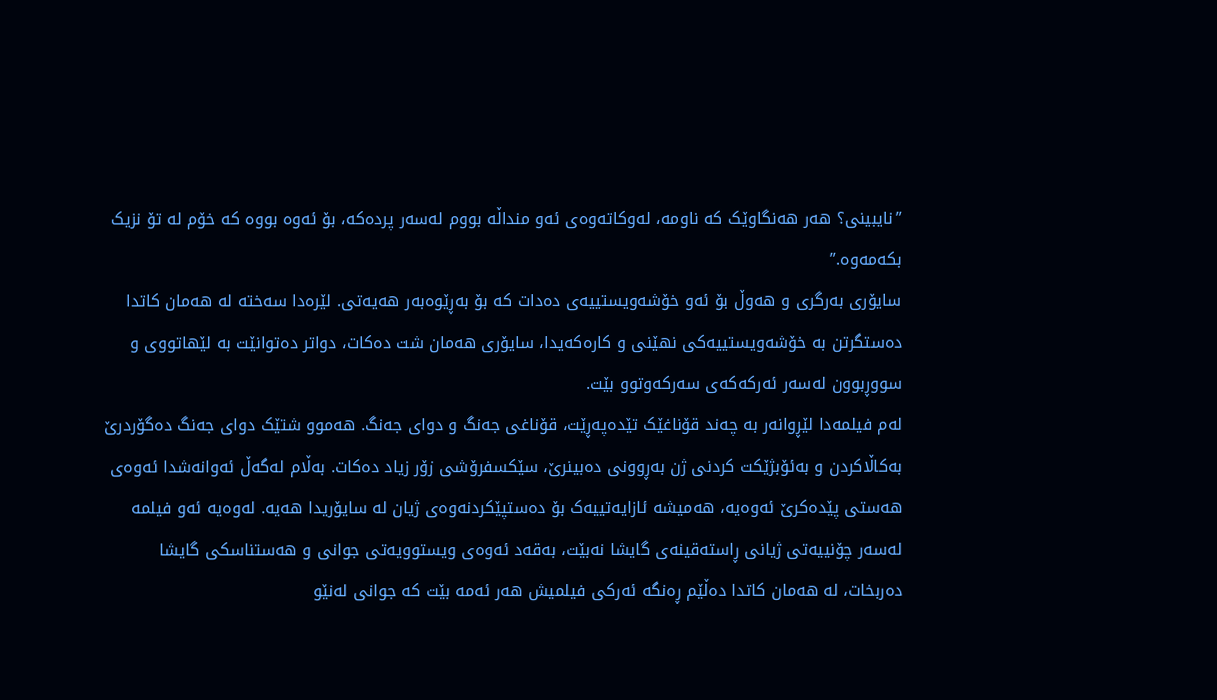”نایبینی؟ هەر هەنگاوێک کە ناومە، لەوکاتەوەی ئەو منداڵە بووم لەسەر پردەکە، بۆ ئەوە بووە کە خۆم لە تۆ نزیک بکەمەوە.”
سایۆری بەرگری و هەوڵ بۆ ئەو خۆشەویستییەی دەدات کە بۆ بەڕێوەبەر هەیەتی. لێرەدا سەختە لە هەمان کاتدا دەستگرتن بە خۆشەویستییەکی نهێنی و کارەکەیدا، سایۆری هەمان شت دەکات، دواتر دەتوانێت بە لێهاتووی و سووڕبوون لەسەر ئەرکەکەی سەرکەوتوو بێت.
لەم فیلمەدا لێڕوانەر بە چەند قۆناغێک تێدەپەڕێت، قۆناغی جەنگ و دوای جەنگ. هەموو شتێک دوای جەنگ دەگۆردرێ بەکاڵاکردن و بەئۆبژێکت کردنی ژن بەڕوونی دەبینرێ، سێکسفرۆشی زۆر زیاد دەکات. بەڵام لەگەڵ ئەوانەشدا ئەوەی هەستی پێدەکرێ ئەوەیە، هەمیشە ئازایەتییەک بۆ دەستپێکردنەوەی ژیان لە سایۆریدا هەیە. لەوەیە ئەو فیلمە لەسەر چۆنییەتی ژیانی ڕاستەقینەی گایشا نەبێت، بەقەد ئەوەی ویستوویەتی جوانی و هەستناسکی گایشا دەربخات، لە هەمان کاتدا دەڵێم ڕەنگە ئەرکی فیلمیش هەر ئەمە بێت کە جوانی لەنێو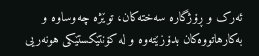ئەرک و ڕۆژگارە سەختەکان، توێژە چەوساوە و بەکارهاتووەکان بدۆزێتەوە و لە کۆنتێکستێکی هونەریی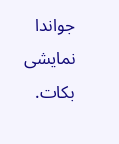جواندا نمایشی بکات.